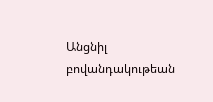Անցնիլ բովանդակութեան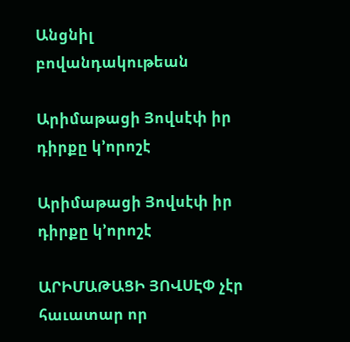Անցնիլ բովանդակութեան

Արիմաթացի Յովսէփ իր դիրքը կ’որոշէ

Արիմաթացի Յովսէփ իր դիրքը կ’որոշէ

ԱՐԻՄԱԹԱՑԻ ՅՈՎՍԷՓ չէր հաւատար որ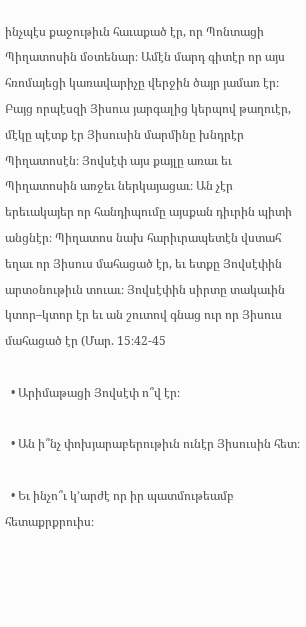ինչպէս քաջութիւն հաւաքած էր, որ Պոնտացի Պիղատոսին մօտենար։ Ամէն մարդ գիտէր որ այս հռոմայեցի կառավարիչը վերջին ծայր յամառ էր։ Բայց որպէսզի Յիսուս յարգալից կերպով թաղուէր, մէկը պէտք էր Յիսուսին մարմինը խնդրէր Պիղատոսէն։ Յովսէփ այս քայլը առաւ եւ Պիղատոսին առջեւ ներկայացաւ։ Ան չէր երեւակայեր որ հանդիպումը այսքան դիւրին պիտի անցնէր։ Պիղատոս նախ հարիւրապետէն վստահ եղաւ որ Յիսուս մահացած էր, եւ ետքը Յովսէփին արտօնութիւն տուաւ։ Յովսէփին սիրտը տակաւին կտոր–կտոր էր եւ ան շուտով գնաց ուր որ Յիսուս մահացած էր (Մար. 15։42-45

  • Արիմաթացի Յովսէփ ո՞վ էր։

  • Ան ի՞նչ փոխյարաբերութիւն ունէր Յիսուսին հետ։

  • Եւ ինչո՞ւ կ’արժէ որ իր պատմութեամբ հետաքրքրուիս։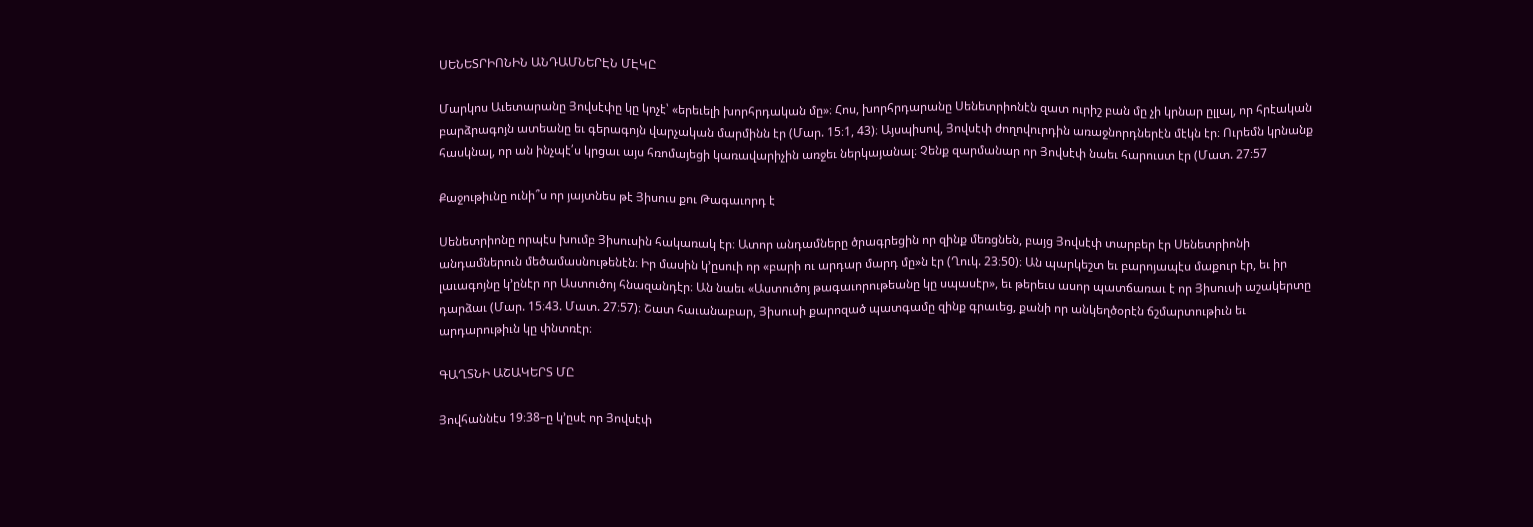ՍԵՆԵՏՐԻՈՆԻՆ ԱՆԴԱՄՆԵՐԷՆ ՄԷԿԸ

Մարկոս Աւետարանը Յովսէփը կը կոչէ՝ «երեւելի խորհրդական մը»։ Հոս, խորհրդարանը Սենետրիոնէն զատ ուրիշ բան մը չի կրնար ըլլալ, որ հրէական բարձրագոյն ատեանը եւ գերագոյն վարչական մարմինն էր (Մար. 15։1, 43)։ Այսպիսով, Յովսէփ ժողովուրդին առաջնորդներէն մէկն էր։ Ուրեմն կրնանք հասկնալ, որ ան ինչպէ՛ս կրցաւ այս հռոմայեցի կառավարիչին առջեւ ներկայանալ։ Չենք զարմանար որ Յովսէփ նաեւ հարուստ էր (Մատ. 27։57

Քաջութիւնը ունի՞ս որ յայտնես թէ Յիսուս քու Թագաւորդ է

Սենետրիոնը որպէս խումբ Յիսուսին հակառակ էր։ Ատոր անդամները ծրագրեցին որ զինք մեռցնեն, բայց Յովսէփ տարբեր էր Սենետրիոնի անդամներուն մեծամասնութենէն։ Իր մասին կ’ըսուի որ «բարի ու արդար մարդ մը»ն էր (Ղուկ. 23։50)։ Ան պարկեշտ եւ բարոյապէս մաքուր էր, եւ իր լաւագոյնը կ’ընէր որ Աստուծոյ հնազանդէր։ Ան նաեւ «Աստուծոյ թագաւորութեանը կը սպասէր», եւ թերեւս ասոր պատճառաւ է որ Յիսուսի աշակերտը դարձաւ (Մար. 15։43. Մատ. 27։57)։ Շատ հաւանաբար, Յիսուսի քարոզած պատգամը զինք գրաւեց, քանի որ անկեղծօրէն ճշմարտութիւն եւ արդարութիւն կը փնտռէր։

ԳԱՂՏՆԻ ԱՇԱԿԵՐՏ ՄԸ

Յովհաննէս 19։38–ը կ’ըսէ որ Յովսէփ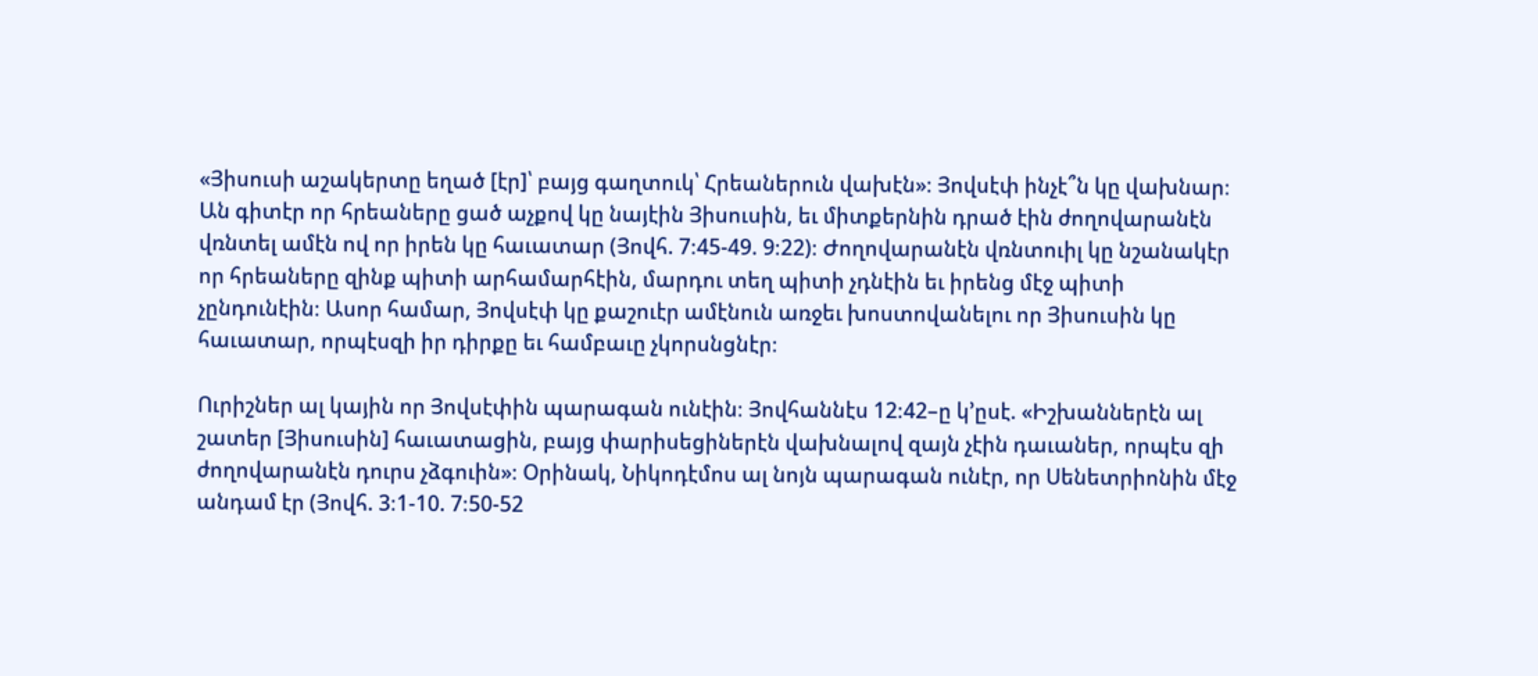«Յիսուսի աշակերտը եղած [էր]՝ բայց գաղտուկ՝ Հրեաներուն վախէն»։ Յովսէփ ինչէ՞ն կը վախնար։ Ան գիտէր որ հրեաները ցած աչքով կը նայէին Յիսուսին, եւ միտքերնին դրած էին ժողովարանէն վռնտել ամէն ով որ իրեն կը հաւատար (Յովհ. 7։45-49. 9։22)։ Ժողովարանէն վռնտուիլ կը նշանակէր որ հրեաները զինք պիտի արհամարհէին, մարդու տեղ պիտի չդնէին եւ իրենց մէջ պիտի չընդունէին։ Ասոր համար, Յովսէփ կը քաշուէր ամէնուն առջեւ խոստովանելու որ Յիսուսին կը հաւատար, որպէսզի իր դիրքը եւ համբաւը չկորսնցնէր։

Ուրիշներ ալ կային որ Յովսէփին պարագան ունէին։ Յովհաննէս 12։42–ը կ’ըսէ. «Իշխաններէն ալ շատեր [Յիսուսին] հաւատացին, բայց փարիսեցիներէն վախնալով զայն չէին դաւաներ, որպէս զի ժողովարանէն դուրս չձգուին»։ Օրինակ, Նիկոդէմոս ալ նոյն պարագան ունէր, որ Սենետրիոնին մէջ անդամ էր (Յովհ. 3։1-10. 7։50-52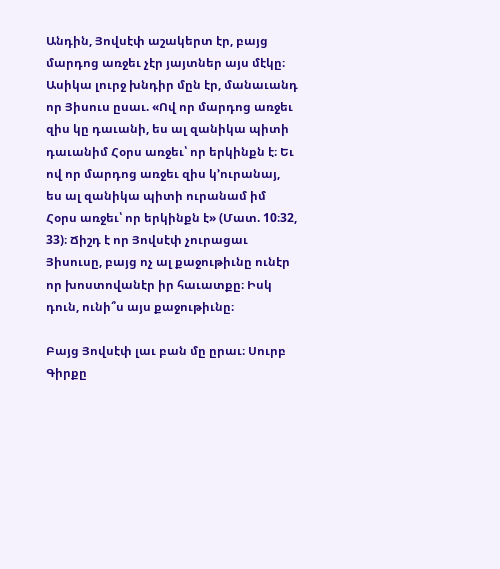Անդին, Յովսէփ աշակերտ էր, բայց մարդոց առջեւ չէր յայտներ այս մէկը։ Ասիկա լուրջ խնդիր մըն էր, մանաւանդ որ Յիսուս ըսաւ. «Ով որ մարդոց առջեւ զիս կը դաւանի, ես ալ զանիկա պիտի դաւանիմ Հօրս առջեւ՝ որ երկինքն է։ Եւ ով որ մարդոց առջեւ զիս կ’ուրանայ, ես ալ զանիկա պիտի ուրանամ իմ Հօրս առջեւ՝ որ երկինքն է» (Մատ. 10։32, 33)։ Ճիշդ է որ Յովսէփ չուրացաւ Յիսուսը, բայց ոչ ալ քաջութիւնը ունէր որ խոստովանէր իր հաւատքը։ Իսկ դուն, ունի՞ս այս քաջութիւնը։

Բայց Յովսէփ լաւ բան մը ըրաւ։ Սուրբ Գիրքը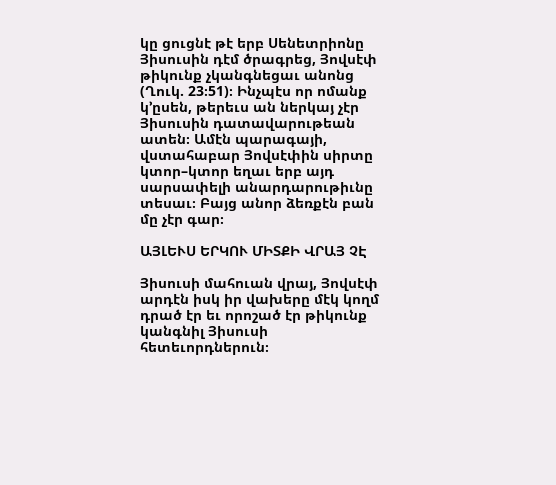կը ցուցնէ թէ երբ Սենետրիոնը Յիսուսին դէմ ծրագրեց, Յովսէփ թիկունք չկանգնեցաւ անոնց (Ղուկ. 23։51)։ Ինչպէս որ ոմանք կ’ըսեն, թերեւս ան ներկայ չէր Յիսուսին դատավարութեան ատեն։ Ամէն պարագայի, վստահաբար Յովսէփին սիրտը կտոր–կտոր եղաւ երբ այդ սարսափելի անարդարութիւնը տեսաւ։ Բայց անոր ձեռքէն բան մը չէր գար։

ԱՅԼԵՒՍ ԵՐԿՈՒ ՄԻՏՔԻ ՎՐԱՅ ՉԷ

Յիսուսի մահուան վրայ, Յովսէփ արդէն իսկ իր վախերը մէկ կողմ դրած էր եւ որոշած էր թիկունք կանգնիլ Յիսուսի հետեւորդներուն։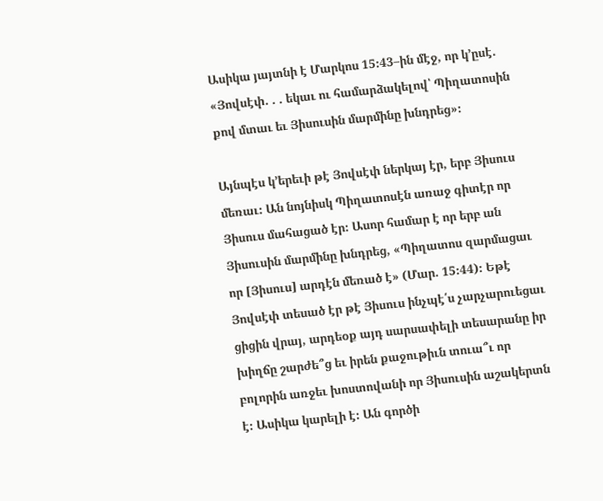Ասիկա յայտնի է Մարկոս 15։43–ին մէջ, որ կ’ըսէ. «Յովսէփ. . . եկաւ ու համարձակելով՝ Պիղատոսին քով մտաւ եւ Յիսուսին մարմինը խնդրեց»։

Այնպէս կ’երեւի թէ Յովսէփ ներկայ էր, երբ Յիսուս մեռաւ։ Ան նոյնիսկ Պիղատոսէն առաջ գիտէր որ Յիսուս մահացած էր։ Ասոր համար է որ երբ ան Յիսուսին մարմինը խնդրեց, «Պիղատոս զարմացաւ որ [Յիսուս] արդէն մեռած է» (Մար. 15։44)։ Եթէ Յովսէփ տեսած էր թէ Յիսուս ինչպէ՛ս չարչարուեցաւ ցիցին վրայ, արդեօք այդ սարսափելի տեսարանը իր խիղճը շարժե՞ց եւ իրեն քաջութիւն տուա՞ւ որ բոլորին առջեւ խոստովանի որ Յիսուսին աշակերտն է։ Ասիկա կարելի է։ Ան գործի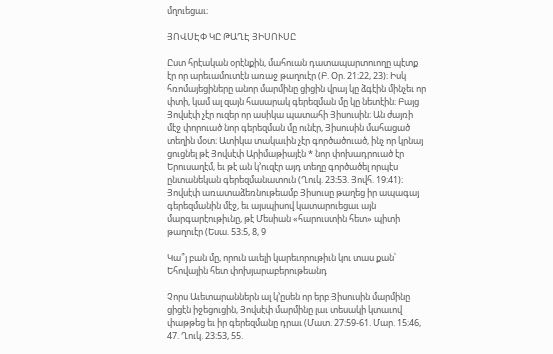մղուեցաւ։

ՅՈՎՍԷՓ ԿԸ ԹԱՂԷ ՅԻՍՈՒՍԸ

Ըստ հրէական օրէնքին, մահուան դատապարտուողը պէտք էր որ արեւամուտէն առաջ թաղուէր (Բ. Օր. 21։22, 23)։ Իսկ հռոմայեցիները անոր մարմինը ցիցին վրայ կը ձգէին մինչեւ որ փտի, կամ ալ զայն հասարակ գերեզման մը կը նետէին։ Բայց Յովսէփ չէր ուզեր որ ասիկա պատահի Յիսուսին։ Ան ժայռի մէջ փորուած նոր գերեզման մը ունէր, Յիսուսին մահացած տեղին մօտ։ Ատիկա տակաւին չէր գործածուած, ինչ որ կրնայ ցուցնել թէ Յովսէփ Արիմաթիայէն * նոր փոխադրուած էր Երուսաղէմ, եւ թէ ան կ’ուզէր այդ տեղը գործածել որպէս ընտանեկան գերեզմանատուն (Ղուկ. 23։53. Յովհ. 19։41)։ Յովսէփ առատաձեռնութեամբ Յիսուսը թաղեց իր ապագայ գերեզմանին մէջ, եւ այսպիսով կատարուեցաւ այն մարգարէութիւնը, թէ Մեսիան «հարուստին հետ» պիտի թաղուէր (Եսա. 53։5, 8, 9

Կա՞յ բան մը, որուն աւելի կարեւորութիւն կու տաս քան՝ Եհովային հետ փոխյարաբերութեանդ

Չորս Աւետարաններն ալ կ’ըսեն որ երբ Յիսուսին մարմինը ցիցէն իջեցուցին, Յովսէփ մարմինը լաւ տեսակի կտաւով փաթթեց եւ իր գերեզմանը դրաւ (Մատ. 27։59-61. Մար. 15։46, 47. Ղուկ. 23։53, 55.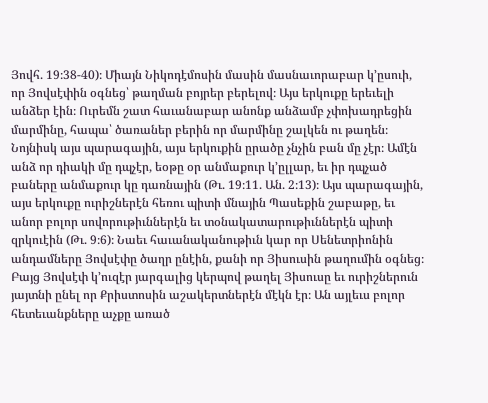Յովհ. 19։38-40)։ Միայն Նիկոդէմոսին մասին մասնաւորաբար կ’ըսուի, որ Յովսէփին օգնեց՝ թաղման բոյրեր բերելով։ Այս երկուքը երեւելի անձեր էին։ Ուրեմն շատ հաւանաբար անոնք անձամբ չփոխադրեցին մարմինը, հապա՝ ծառաներ բերին որ մարմինը շալկեն ու թաղեն։ Նոյնիսկ այս պարագային, այս երկուքին ըրածը չնչին բան մը չէր։ Ամէն անձ որ դիակի մը դպչէր, եօթը օր անմաքուր կ’ըլլար, եւ իր դպչած բաները անմաքուր կը դառնային (Թւ. 19։11. Ան. 2։13)։ Այս պարագային, այս երկուքը ուրիշներէն հեռու պիտի մնային Պասեքին շաբաթը, եւ անոր բոլոր սովորութիւններէն եւ տօնակատարութիւններէն պիտի զրկուէին (Թւ. 9։6)։ Նաեւ հաւանականութիւն կար որ Սենետրիոնին անդամները Յովսէփը ծաղր ընէին, քանի որ Յիսուսին թաղումին օգնեց։ Բայց Յովսէփ կ’ուզէր յարգալից կերպով թաղել Յիսուսը եւ ուրիշներուն յայտնի ընել որ Քրիստոսին աշակերտներէն մէկն էր։ Ան այլեւս բոլոր հետեւանքները աչքը առած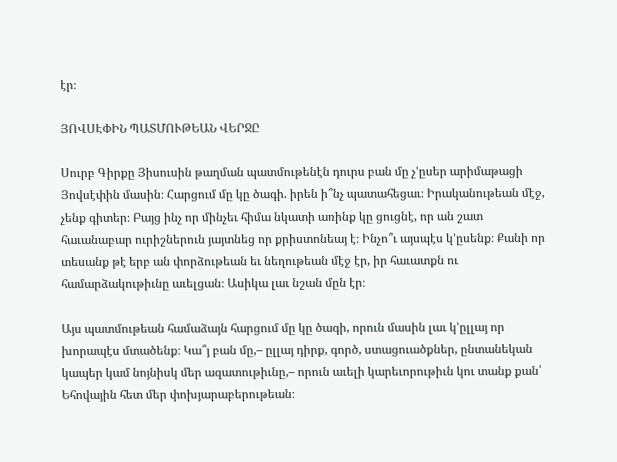էր։

ՅՈՎՍԷՓԻՆ ՊԱՏՄՈՒԹԵԱՆ ՎԵՐՋԸ

Սուրբ Գիրքը Յիսուսին թաղման պատմութենէն դուրս բան մը չ’ըսեր արիմաթացի Յովսէփին մասին։ Հարցում մը կը ծագի. իրեն ի՞նչ պատահեցաւ։ Իրականութեան մէջ, չենք գիտեր։ Բայց ինչ որ մինչեւ հիմա նկատի առինք կը ցուցնէ, որ ան շատ հաւանաբար ուրիշներուն յայտնեց որ քրիստոնեայ է։ Ինչո՞ւ այսպէս կ’ըսենք։ Քանի որ տեսանք թէ երբ ան փորձութեան եւ նեղութեան մէջ էր, իր հաւատքն ու համարձակութիւնը աւելցան։ Ասիկա լաւ նշան մըն էր։

Այս պատմութեան համաձայն հարցում մը կը ծագի, որուն մասին լաւ կ’ըլլայ որ խորապէս մտածենք։ Կա՞յ բան մը,– ըլլայ դիրք, գործ, ստացուածքներ, ընտանեկան կապեր կամ նոյնիսկ մեր ազատութիւնը,– որուն աւելի կարեւորութիւն կու տանք քան՝ Եհովային հետ մեր փոխյարաբերութեան։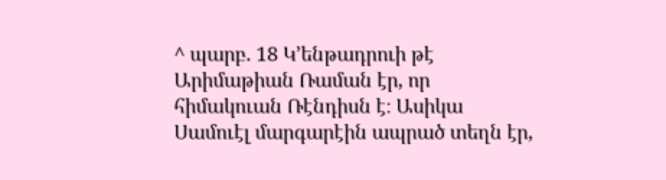^ պարբ. 18 Կ’ենթադրուի թէ Արիմաթիան Ռաման էր, որ հիմակուան Ռէնդիսն է։ Ասիկա Սամուէլ մարգարէին ապրած տեղն էր,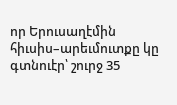որ Երուսաղէմին հիւսիս–արեւմուտքը կը գտնուէր՝ շուրջ 35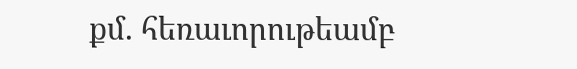քմ. հեռաւորութեամբ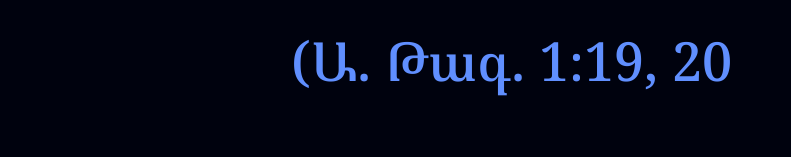(Ա. Թագ. 1։19, 20